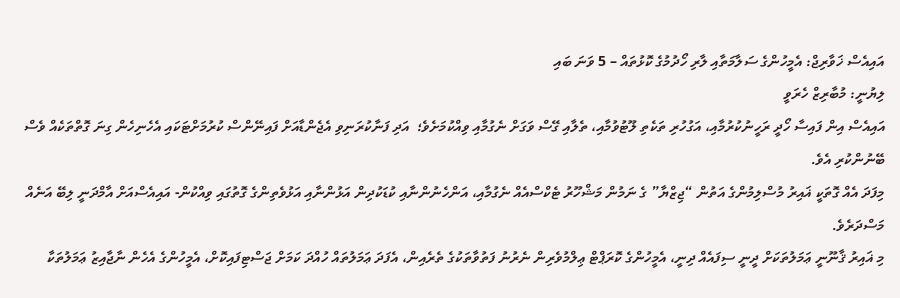އައިއެސް ޚަވާރިޖް: އެމީހުންގެ ސަލާމަތާއި ލާރި ހޯދުމުގެ ކޮޅުތައް – 5 ވަނަ ބައި
ލިޔުނީ: މުބާރިޒް ހެރަވީ
އައިއެސް އިން ފައިސާ ހޯދީ ރަހީނުކުރުމާއި، އަގުހުރި ތަކެތި ލޫޓުވުމާއި، ތެލާއި ގޭސް ވަގަށް ނެގުމާއި ވިއްކުމަށެވެ؛  އަދި ފަނާކުރަނިވި އެޖެންޑާއަށް ފައިނޭންސް ކުރުމަށްޓަކައި އެހެނިހެން ގިނަ ގޮތްތަކެއް ވެސް ބޭނުންކުރި އެވެ.
މިފަދަ އެއް ގޮތަކީ ޣައިރު މުސްލިމުންގެ އަތުން “ޖިޒްޔާ” ގެ ނަމުން މަޝްހޫރު ޓެކްސްއެއް ނެގުމާއި، އަންހެނުންނާއި ކުޑަކުދިން އަޅުންނާއި އަޅުވެތިންގެ ގޮތުގައި ވިއްކުން- އައިއެސްއަށް އާމްދަނީ ލިބޭ އަނެއް މަސްދަރެވެ.
މި ޣައިރު ޤާނޫނީ ޢަމަލުތަކަށް ދީނީ ސިފައެއް ދިނީ، އެމީހުންގެ ކޮރަޕްޓް ޢިލްމުވެރިން ނެރުނު ފަތުވާތަކުގެ ތެރެއިން، އެފަދަ ޢަމަލުތައް ހުއްދަ ކަމަށް ޖަސްޓިފައިކޮށް، އެމީހުންގެ އެހެން ނާޖާއިޒު ޢަމަލުތަކާ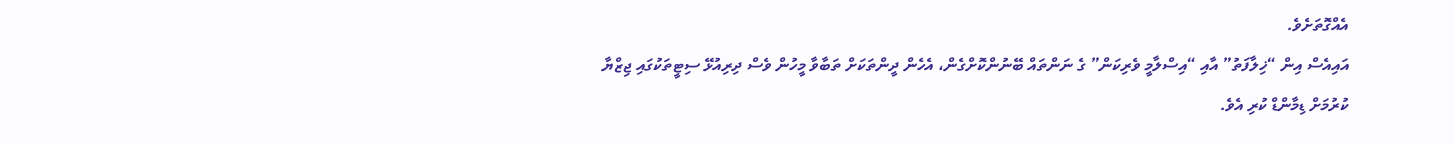އެއްގޮތަށެވެ.
އައިއެސް އިން “ޚިލާފަތު” އާއި “އިސްލާމީ ވެރިކަން” ގެ ނަންތައް ބޭނުންކޮށްގެން، އެހެން ދީންތަކަށް ތަބާވާ މީހުން ވެސް ދިރިއުޅޭ ސިޓީތަކުގައި ޖިޒްޔާ ކުރުމަށް ޑިމާންޑް ކުރި އެވެ.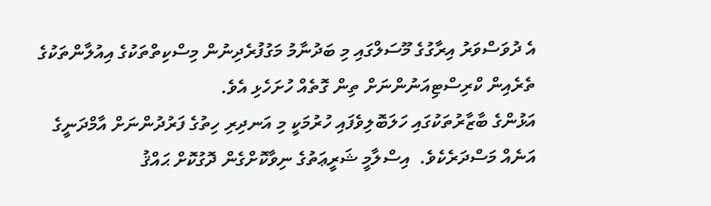އެ ދުވަސްވަރު އިރާގުގެ މޫސަލްގައި މި ބަދުނާމު މަގުފުރެދިނުން މިސްކިތްތަކުގެ އިއުލާންތަކުގެ ތެރެއިން ކްރިސްޓިއަނުންނަށް ތިން ގޮތެއް ހުށަހެޅި އެވެ.
އަޅުންގެ ބާޒާރުތަކުގައި ހަލަބޮލިވެފައި ހުރުމަކީ މި އަނދިރި ހިތުގެ ފަރުދުންނަށް އާމްދަނީގެ އަނެއް މަސްދަރެކެވެ.  އިސްލާމީ ޝަރީޢަތުގެ ނިވާކޮށްގެން ދޮގުކޮށް ޙައްޤު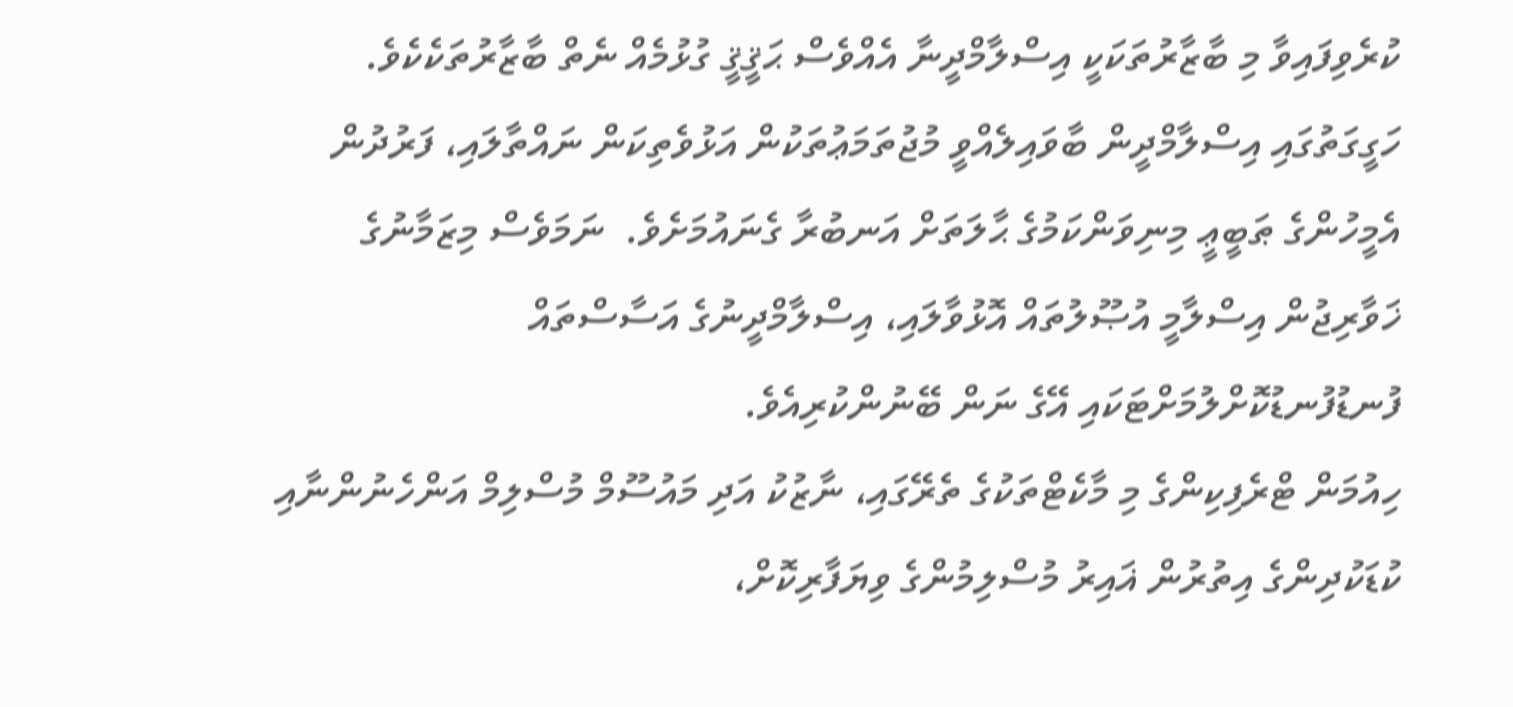ކުރެވިފައިވާ މި ބާޒާރުތަކަކީ އިސްލާމްދީނާ އެއްވެސް ޙަޤީޤީ ގުޅުމެއް ނެތް ބާޒާރުތަކެކެވެ.
ހަގީގަތުގައި އިސްލާމްދީން ބާވައިލެއްވީ މުޖުތަމަޢުތަކުން އަޅުވެތިކަން ނައްތާލައި، ފަރުދުން އެމީހުންގެ ޠަބީޢީ މިނިވަންކަމުގެ ޙާލަތަށް އަނބުރާ ގެނައުމަށެވެ.  ނަމަވެސް މިޒަމާނުގެ ޚަވާރިޖުން އިސްލާމީ އުޞޫލުތައް އޮޅުވާލައި، އިސްލާމްދީނުގެ އަސާސްތައް ފުނޑުފުނޑުކޮށްލުމަށްޓަކައި އޭގެ ނަން ބޭނުންކުރިއެވެ.
ހިއުމަން ޓްރެފިކިންގެ މި މާކެޓްތަކުގެ ތެރޭގައި، ނާޒުކު އަދި މައުސޫމް މުސްލިމް އަންހެނުންނާއި ކުޑަކުދިންގެ އިތުރުން ޣައިރު މުސްލިމުންގެ ވިޔަފާރިކޮށް،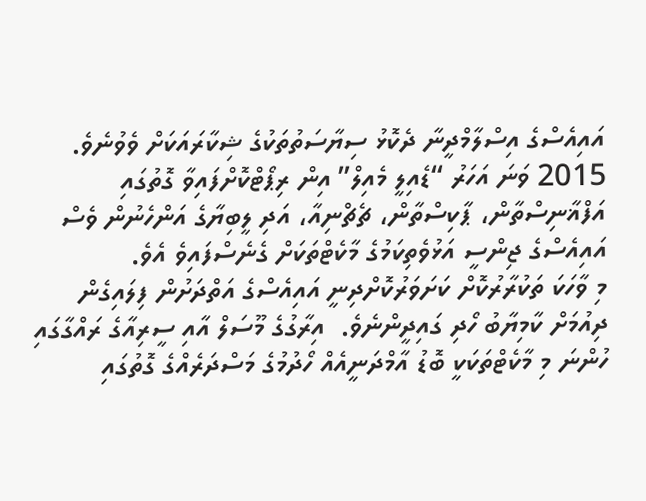އައިއެސްގެ އިސްލާމްދީނާ ދެކޮޅު ސިޔާސަތުތަކުގެ ޝިކާރައަކަށް ވެވުނެވެ.
2015 ވަނަ އަހަރު “ޑެއިލީ މެއިލް” އިން ރިޕޯޓްކޮށްފައިވާ ގޮތުގައި އަފްޣާނިސްތާން، ޕާކިސްތާން، ޗެޗްނިއާ، އަދި ލީބިޔާގެ އަންހެނުން ވެސް އައިއެސްގެ ޖިންސީ އަޅުވެތިކަމުގެ މާކެޓްތަކަށް ގެނެސްފައިވެ އެވެ.
މި ވާހަކަ ތަކުރާރުކޮށް ކަށަވަރުކޮށްދިނީ އައިއެސްގެ އަތްދަށުން ފިލައިގެން ދިއުމަށް ކާމިޔާބު ހޯދި ގައިދީންނެވެ.  އިރާގުގެ މޫސަލް އާއި ސީރިއާގެ ރައްގާގައި ހުންނަ މި މާކެޓްތަކަކީ ބޮޑު އާމްދަނީއެއް ހޯދުމުގެ މަސްދަރެއްގެ ގޮތުގައި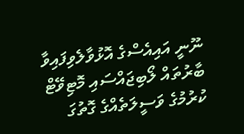ނޫނީ އައިއެސްގެ އޮޅުވާލެވިފައިވާ ބާރުތައް ލޯބިޖައްސައި މޮޓިވޭޓް ކުރުމުގެ ވަސީލަތެއްގެ ގޮތުގަ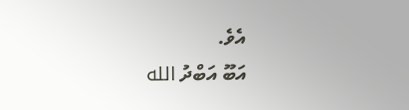އެވެ.
އަބޫ އަބްދު الله